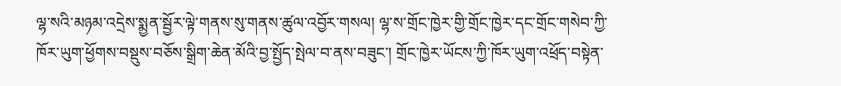ལྷ་སའི་མཉམ་འདྲེས་སྨྱན་སྦྱོར་ལྟེ་གནས་སུ་གནས་ཚུལ་འབྱོར་གསལ། ལྷ་ས་གྲོང་ཁྱེར་གྱི་གྲོང་ཁྱེར་དང་གྲོང་གསེབ་ཀྱི་ཁོར་ཡུག་ཕྱོགས་བསྡུས་བཅོས་སྒྲིག་ཆེན་མོའི་བྱ་སྤྱོད་སྤེལ་བ་ནས་བཟུང་། གྲོང་ཁྱེར་ཡོངས་ཀྱི་ཁོར་ཡུག་འཕྲོད་བསྟེན་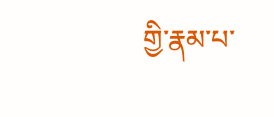གྱི་རྣམ་པ་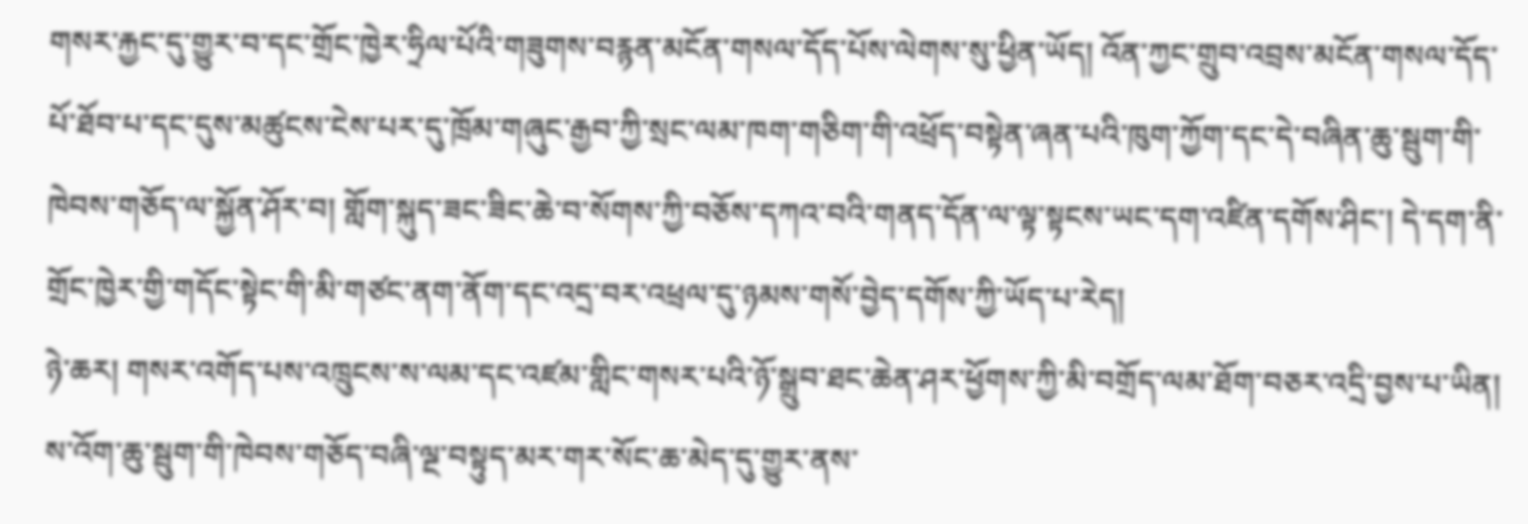གསར་རྐྱང་དུ་གྱུར་བ་དང་གྲོང་ཁྱེར་ཧྲིལ་པོའི་གཟུགས་བརྙན་མངོན་གསལ་དོད་པོས་ལེགས་སུ་ཕྱིན་ཡོད། འོན་ཀྱང་གྲུབ་འབྲས་མངོན་གསལ་དོད་པོ་ཐོབ་པ་དང་དུས་མཚུངས་ངེས་པར་དུ་ཁྲོམ་གཞུང་རྒྱབ་ཀྱི་སྲང་ལམ་ཁག་གཅིག་གི་འཕྲོད་བསྟེན་ཞན་པའི་ཁུག་ཀྱོག་དང་དེ་བཞིན་ཆུ་སྦུག་གི་ཁེབས་གཅོད་ལ་སྐྱོན་ཤོར་བ། གློག་སྐུད་ཟང་ཟིང་ཆེ་བ་སོགས་ཀྱི་བཅོས་དཀའ་བའི་གནད་དོན་ལ་ལྟ་སྟངས་ཡང་དག་འཛིན་དགོས་ཤིང་། དེ་དག་ནི་གྲོང་ཁྱེར་གྱི་གདོང་སྟེང་གི་མི་གཙང་ནག་ནོག་དང་འདྲ་བར་འཕྲལ་དུ་ཉམས་གསོ་བྱེད་དགོས་ཀྱི་ཡོད་པ་རེད།
ཉེ་ཆར། གསར་འགོད་པས་འཁྲུངས་ས་ལམ་དང་འཛམ་གླིང་གསར་པའི་ཉོ་སྒྲུབ་ཐང་ཆེན་ཤར་ཕྱོགས་ཀྱི་མི་བགྲོད་ལམ་ཐོག་བཅར་འདྲི་བྱས་པ་ཡིན། ས་འོག་ཆུ་སྦུག་གི་ཁེབས་གཅོད་བཞི་ལྔ་བསྟུད་མར་གར་སོང་ཆ་མེད་དུ་གྱུར་ནས་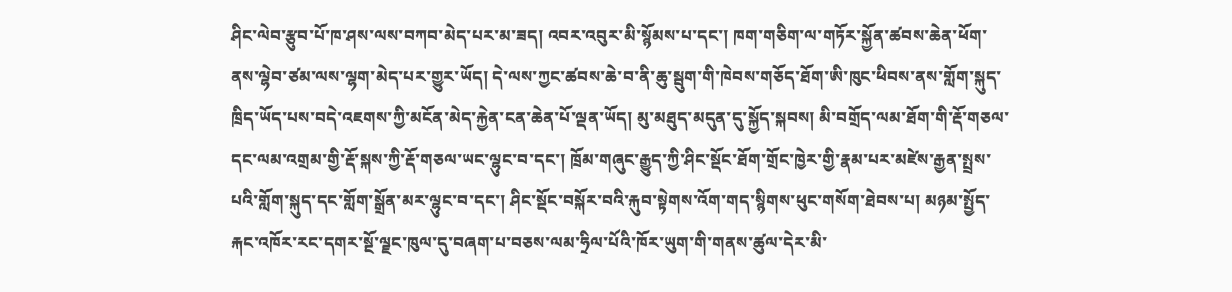ཤིང་ལེབ་རྩུབ་པོ་ཁ་ཤས་ལས་བཀབ་མེད་པར་མ་ཟད། འབར་འབུར་མི་སྙོམས་པ་དང་། ཁག་གཅིག་ལ་གཏོར་སྐྱོན་ཚབས་ཆེན་ཕོག་ནས་ལྷེབ་ཙམ་ལས་ལྷག་མེད་པར་གྱུར་ཡོད། དེ་ལས་ཀྱང་ཚབས་ཆེ་བ་ནི་ཆུ་སྦུག་གི་ཁེབས་གཅོད་ཐོག་ཨི་ཁུང་ཕིབས་ནས་གློག་སྐུད་ཁྲིད་ཡོད་པས་བདེ་འཇགས་ཀྱི་མངོན་མེད་རྐྱེན་ངན་ཆེན་པོ་ལྡན་ཡོད། མུ་མཐུད་མདུན་དུ་སྐྱོད་སྐབས། མི་བགྲོད་ལམ་ཐོག་གི་རྡོ་གཅལ་དང་ལམ་འགྲམ་གྱི་རྡོ་སྐས་ཀྱི་རྡོ་གཅལ་ཡང་ལྷུང་བ་དང་། ཁྲོམ་གཞུང་རྒྱུད་ཀྱི་ཤིང་སྡོང་ཐོག་གྲོང་ཁྱེར་གྱི་རྣམ་པར་མཛེས་རྒྱན་སྤྲས་པའི་གློག་སྐུད་དང་གློག་སྒྲོན་མར་ལྷུང་བ་དང་། ཤིང་སྡོང་བསྐོར་བའི་རྐུབ་སྟེགས་འོག་གད་སྙིགས་ཕུང་གསོག་ཐེབས་པ། མཉམ་སྤྱོད་རྐང་འཁོར་རང་དགར་སྔོ་ལྗང་ཁུལ་དུ་བཞག་པ་བཅས་ལམ་ཧྲིལ་པོའི་ཁོར་ཡུག་གི་གནས་ཚུལ་དེར་མི་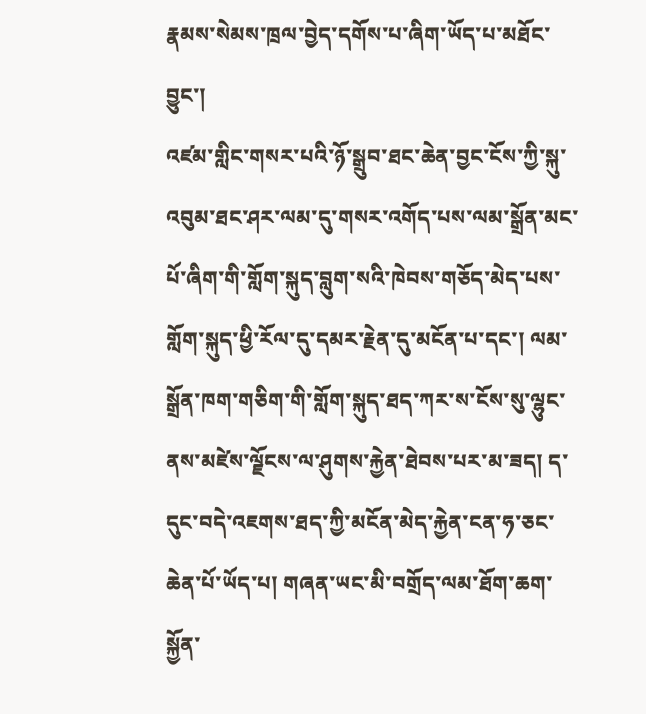རྣམས་སེམས་ཁྲལ་བྱེད་དགོས་པ་ཞིག་ཡོད་པ་མཐོང་བྱུང་།
འཛམ་གླིང་གསར་པའི་ཉོ་སྒྲུབ་ཐང་ཆེན་བྱང་ངོས་ཀྱི་སྐུ་འབུམ་ཐང་ཤར་ལམ་དུ་གསར་འགོད་པས་ལམ་སྒྲོན་མང་པོ་ཞིག་གི་གློག་སྐུད་བླུག་སའི་ཁེབས་གཅོད་མེད་པས་གློག་སྐུད་ཕྱི་རོལ་དུ་དམར་རྗེན་དུ་མངོན་པ་དང་། ལམ་སྒྲོན་ཁག་གཅིག་གི་གློག་སྐུད་ཐད་ཀར་ས་ངོས་སུ་ལྷུང་ནས་མཛེས་ལྗོངས་ལ་ཤུགས་རྐྱེན་ཐེབས་པར་མ་ཟད། ད་དུང་བདེ་འཇགས་ཐད་ཀྱི་མངོན་མེད་རྐྱེན་ངན་ཧ་ཅང་ཆེན་པོ་ཡོད་པ། གཞན་ཡང་མི་བགྲོད་ལམ་ཐོག་ཆག་སྐྱོན་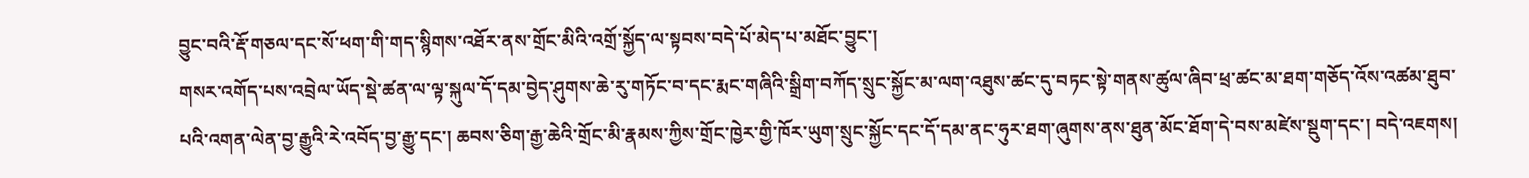བྱུང་བའི་རྡོ་གཅལ་དང་སོ་ཕག་གི་གད་སྙིགས་འཐོར་ནས་གྲོང་མིའི་འགྲོ་སྐྱོད་ལ་སྟབས་བདེ་པོ་མེད་པ་མཐོང་བྱུང་།
གསར་འགོད་པས་འབྲེལ་ཡོད་སྡེ་ཚན་ལ་ལྟ་སྐུལ་དོ་དམ་བྱེད་ཤུགས་ཆེ་རུ་གཏོང་བ་དང་རྨང་གཞིའི་སྒྲིག་བཀོད་སྲུང་སྐྱོང་མ་ལག་འཐུས་ཚང་དུ་བཏང་སྟེ་གནས་ཚུལ་ཞིབ་ཕྲ་ཚང་མ་ཐག་གཅོད་འོས་འཚམ་ཐུབ་པའི་འགན་ལེན་བྱ་རྒྱུའི་རེ་འབོད་བྱ་རྒྱུ་དང་། ཆབས་ཅིག་རྒྱ་ཆེའི་གྲོང་མི་རྣམས་ཀྱིས་གྲོང་ཁྱེར་གྱི་ཁོར་ཡུག་སྲུང་སྐྱོང་དང་དོ་དམ་ནང་ཧུར་ཐག་ཞུགས་ནས་ཐུན་མོང་ཐོག་དེ་བས་མཛེས་སྡུག་དང་། བདེ་འཇགས།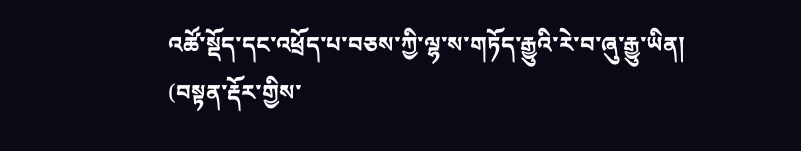འཚོ་སྡོད་དང་འཕྲོད་པ་བཅས་ཀྱི་ལྷ་ས་གཏོད་རྒྱུའི་རེ་བ་ཞུ་རྒྱུ་ཡིན།
(བསྟན་རྡོར་གྱིས་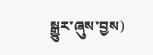སྒྱུར་ཞུས་བྱས)